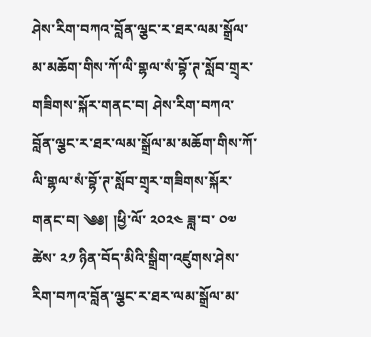ཤེས་རིག་བཀའ་བློན་ལྕང་ར་ཐར་ལམ་སྒྲོལ་མ་མཆོག་གིས་ཀོ་ལི་གྷལ་སཾ་བྷོ་ཊ་སློབ་གྲྭར་གཟིགས་སྐོར་གནང་བ། ཤེས་རིག་བཀའ་བློན་ལྕང་ར་ཐར་ལམ་སྒྲོལ་མ་མཆོག་གིས་ཀོ་ལི་གྷལ་སཾ་བྷོ་ཊ་སློབ་གྲྭར་གཟིགས་སྐོར་གནང་བ། ༄༅། །ཕྱི་ལོ་ ༢༠༢༤ ཟླ་བ་ ༠༧ ཚེས་ ༢༡ ཉིན་བོད་མིའི་སྒྲིག་འཛུགས་ཤེས་རིག་བཀའ་བློན་ལྕང་ར་ཐར་ལམ་སྒྲོལ་མ་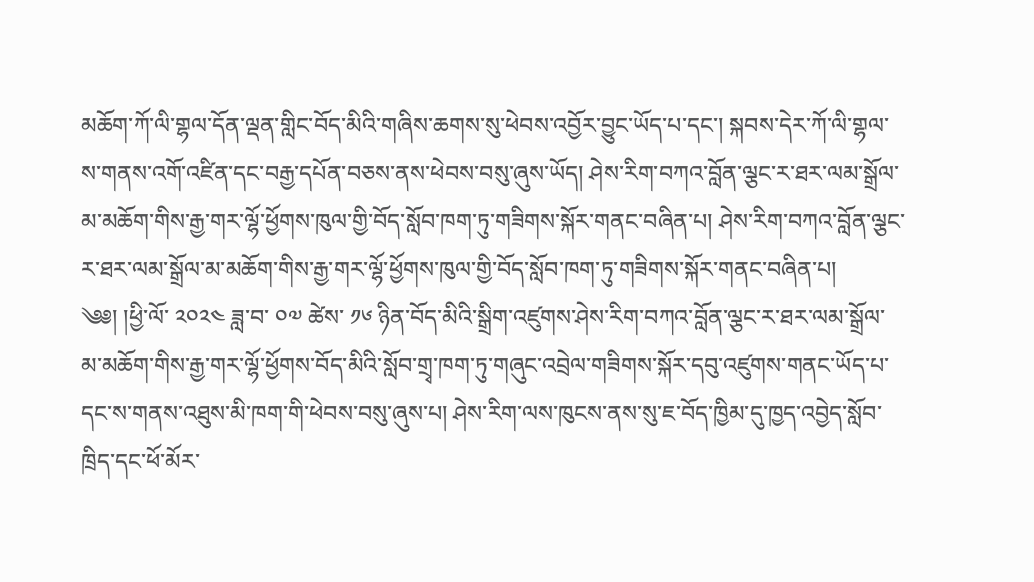མཆོག་ཀོ་ལི་གྷལ་དོན་ལྡན་གླིང་བོད་མིའི་གཞིས་ཆགས་སུ་ཕེབས་འབྱོར་བྱུང་ཡོད་པ་དང་། སྐབས་དེར་ཀོ་ལི་གྷལ་ས་གནས་འགོ་འཛིན་དང་བརྒྱ་དཔོན་བཅས་ནས་ཕེབས་བསུ་ཞུས་ཡོད། ཤེས་རིག་བཀའ་བློན་ལྕང་ར་ཐར་ལམ་སྒྲོལ་མ་མཆོག་གིས་རྒྱ་གར་ལྷོ་ཕྱོགས་ཁུལ་གྱི་བོད་སློབ་ཁག་ཏུ་གཟིགས་སྐོར་གནང་བཞིན་པ། ཤེས་རིག་བཀའ་བློན་ལྕང་ར་ཐར་ལམ་སྒྲོལ་མ་མཆོག་གིས་རྒྱ་གར་ལྷོ་ཕྱོགས་ཁུལ་གྱི་བོད་སློབ་ཁག་ཏུ་གཟིགས་སྐོར་གནང་བཞིན་པ། ༄༅། །ཕྱི་ལོ་ ༢༠༢༤ ཟླ་བ་ ༠༧ ཚེས་ ༡༦ ཉིན་བོད་མིའི་སྒྲིག་འཛུགས་ཤེས་རིག་བཀའ་བློན་ལྕང་ར་ཐར་ལམ་སྒྲོལ་མ་མཆོག་གིས་རྒྱ་གར་ལྷོ་ཕྱོགས་བོད་མིའི་སློབ་གྲྭ་ཁག་ཏུ་གཞུང་འབྲེལ་གཟིགས་སྐོར་དབུ་འཛུགས་གནང་ཡོད་པ་དང་ས་གནས་འཐུས་མི་ཁག་གི་ཕེབས་བསུ་ཞུས་པ། ཤེས་རིག་ལས་ཁུངས་ནས་སུ་ཇ་བོད་ཁྱིམ་དུ་ཁྱད་འབྱེད་སློབ་ཁྲིད་དང་ཕོ་མོར་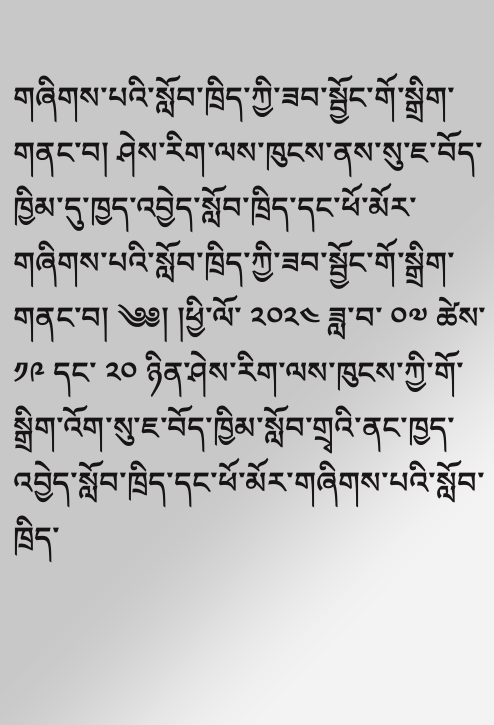གཞིགས་པའི་སློབ་ཁྲིད་ཀྱི་ཟབ་སྦྱོང་གོ་སྒྲིག་གནང་བ། ཤེས་རིག་ལས་ཁུངས་ནས་སུ་ཇ་བོད་ཁྱིམ་དུ་ཁྱད་འབྱེད་སློབ་ཁྲིད་དང་ཕོ་མོར་གཞིགས་པའི་སློབ་ཁྲིད་ཀྱི་ཟབ་སྦྱོང་གོ་སྒྲིག་གནང་བ། ༄༅། །ཕྱི་ལོ་ ༢༠༢༤ ཟླ་བ་ ༠༧ ཚེས་ ༡༩ དང་ ༢༠ ཉིན་ཤེས་རིག་ལས་ཁུངས་ཀྱི་གོ་སྒྲིག་འོག་སུ་ཇ་བོད་ཁྱིམ་སློབ་གྲྭའི་ནང་ཁྱད་འབྱེད་སློབ་ཁྲིད་དང་ཕོ་མོར་གཞིགས་པའི་སློབ་ཁྲིད་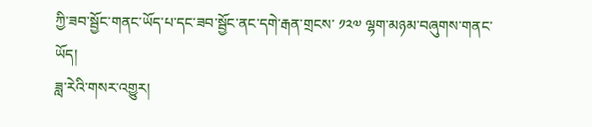ཀྱི་ཟབ་སྦྱོང་གནང་ཡོད་པ་དང་ཟབ་སྦྱོང་ནང་དགེ་རྒན་གྲངས་ ༡༢༧ ལྷག་མཉམ་བཞུགས་གནང་ཡོད།
ཟླ་རེའི་གསར་འགྱུར།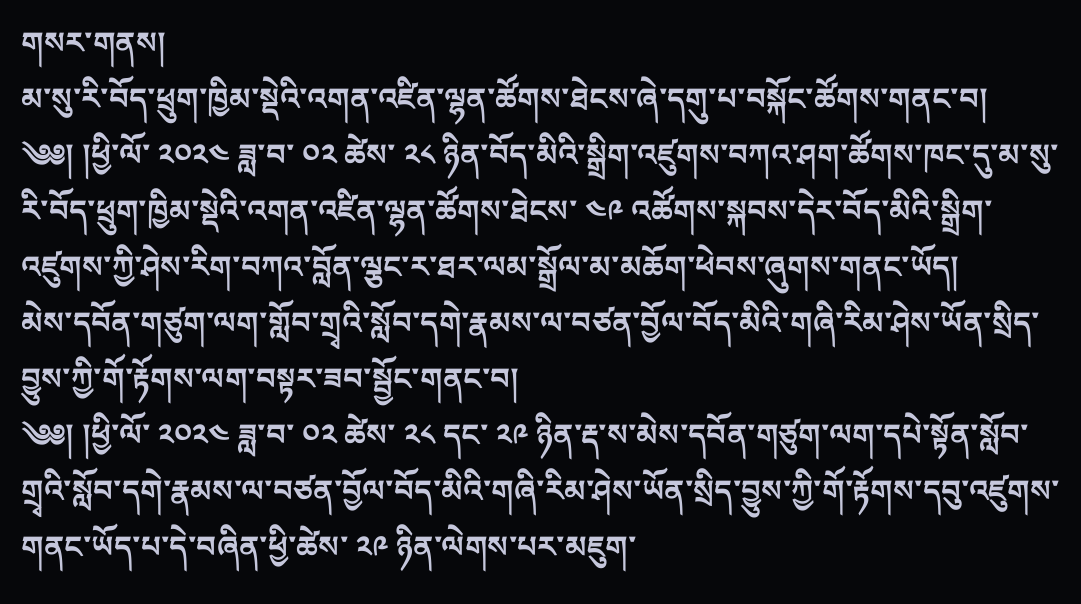གསར་གནས།
མ་སུ་རི་བོད་ཕྲུག་ཁྱིམ་སྡེའི་འགན་འཛིན་ལྷན་ཚོགས་ཐེངས་ཞེ་དགུ་པ་བསྐོང་ཚོགས་གནང་བ།
༄༅། །ཕྱི་ལོ་ ༢༠༢༤ ཟླ་བ་ ༠༢ ཚེས་ ༢༨ ཉིན་བོད་མིའི་སྒྲིག་འཛུགས་བཀའ་ཤག་ཚོགས་ཁང་དུ་མ་སུ་རི་བོད་ཕྲུག་ཁྱིམ་སྡེའི་འགན་འཛིན་ལྷན་ཚོགས་ཐེངས་ ༤༩ འཚོགས་སྐབས་དེར་བོད་མིའི་སྒྲིག་འཛུགས་ཀྱི་ཤེས་རིག་བཀའ་བློན་ལྕང་ར་ཐར་ལམ་སྒྲོལ་མ་མཆོག་ཕེབས་ཞུགས་གནང་ཡོད།
མེས་དབོན་གཙུག་ལག་གློབ་གྲྭའི་སློབ་དགེ་རྣམས་ལ་བཙན་བྱོལ་བོད་མིའི་གཞི་རིམ་ཤེས་ཡོན་སྲིད་བྱུས་ཀྱི་གོ་རྟོགས་ལག་བསྟར་ཟབ་སྦྱོང་གནང་བ།
༄༅། །ཕྱི་ལོ་ ༢༠༢༤ ཟླ་བ་ ༠༢ ཚེས་ ༢༨ དང་ ༢༩ ཉིན་རྡ་ས་མེས་དབོན་གཙུག་ལག་དཔེ་སྟོན་སློབ་གྲྭའི་སློབ་དགེ་རྣམས་ལ་བཙན་བྱོལ་བོད་མིའི་གཞི་རིམ་ཤེས་ཡོན་སྲིད་བྱུས་ཀྱི་གོ་རྟོགས་དབུ་འཛུགས་གནང་ཡོད་པ་དེ་བཞིན་ཕྱི་ཚེས་ ༢༩ ཉིན་ལེགས་པར་མཇུག་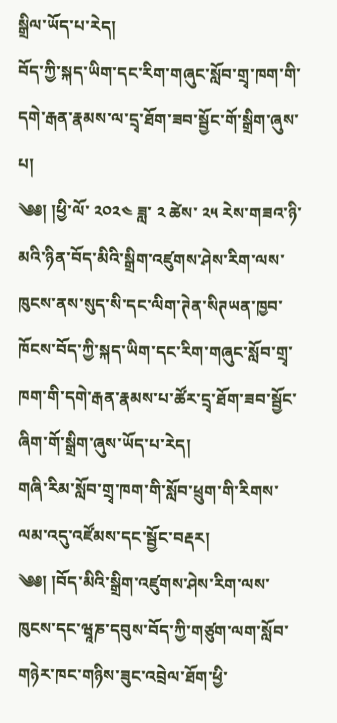སྒྲིལ་ཡོད་པ་རེད།
བོད་ཀྱི་སྐད་ཡིག་དང་རིག་གཞུང་སློབ་གྲྭ་ཁག་གི་དགེ་རྒན་རྣམས་ལ་དྲྭ་ཐོག་ཟབ་སྦྱོང་གོ་སྒྲིག་ཞུས་པ།
༄༅། །ཕྱི་ལོ་ ༢༠༢༤ ཟླ་ ༢ ཚེས་ ༢༥ རེས་གཟའ་ཉི་མའི་ཉིན་བོད་མིའི་སྒྲིག་འཛུགས་ཤེས་རིག་ལས་ཁུངས་ནས་སུད་སི་དང་ལིག་ཊེན་སིཊཡན་ཁྱབ་ཁོངས་བོད་ཀྱི་སྐད་ཡིག་དང་རིག་གཞུང་སློབ་གྲྭ་ཁག་གི་དགེ་རྒན་རྣམས་པ་ཚོར་དྲྭ་ཐོག་ཟབ་སྦྱོང་ཞིག་གོ་སྒྲིག་ཞུས་ཡོད་པ་རེད།
གཞི་རིམ་སློབ་གྲྭ་ཁག་གི་སློབ་ཕྲུག་གི་རིགས་ལམ་འདུ་འཛོམས་དང་སྦྱོང་བརྡར།
༄༅། །བོད་མིའི་སྒྲིག་འཛུགས་ཤེས་རིག་ལས་ཁུངས་དང་ཝཱཎ་དབུས་བོད་ཀྱི་གཙུག་ལག་སློབ་གཉེར་ཁང་གཉིས་ཟུང་འབྲེལ་ཐོག་ཕྱི་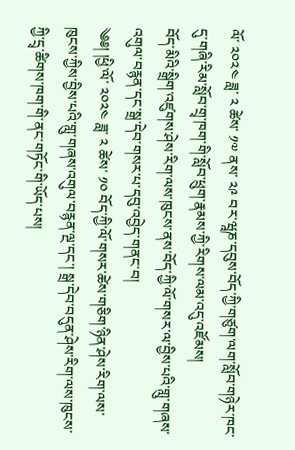ལོ་ ༢༠༢༤ ཟླ་ ༢ ཚེས་ ༡༧ ནས་ ༢༩ བར་ཝཱཎ་དབུས་བོད་ཀྱི་གཙུག་ལག་སློབ་གཉེར་ཁང་དུ་གཞི་རིམ་སློབ་གྲྭ་ཁག་གི་སློབ་ཕྲུག་རྣམས་ཀྱི་རིགས་ལམ་འདུ་འཛོམས།
བོད་མིའི་སྒྲིག་འཛུགས་ཤེས་རིག་ལས་ཁུངས་ནས་བོད་ཀྱི་ལོ་གསར་ལ་བྱིས་པའི་གླུ་གཞས་འགུལ་བརྙན་དང་སྒྲ་དེབ་གསར་པ་དབུ་འབྱེད་གནང་བ།
༄༅། །ཕྱི་ལོ་ ༢༠༢༤ ཟླ་ ༢ ཚེས་ ༡༠ བོད་ཀྱི་ལོ་གསར་ཚེས་གཅིག་ཉིན་ཤེས་རིག་ལས་ཁུངས་ཀྱིས་བྱིས་པའི་གླུ་གཞས་འགུལ་བརྙན་ལྔ་དང་། སྒྲ་དེབ་བདུན་ཤེས་རིག་ལས་ཁུངས་ཀྱི་དྲྭ་ཚིགས་ཁག་གི་ནང་གཏོང་གི་ཡོད་པས།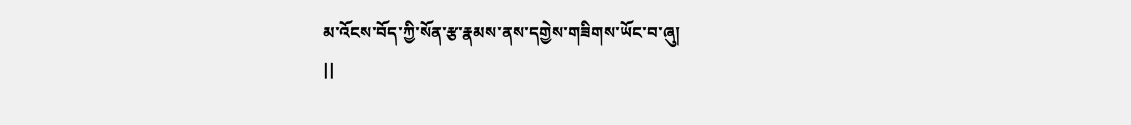མ་འོངས་བོད་ཀྱི་སོན་རྩ་རྣམས་ནས་དགྱེས་གཟིགས་ཡོང་བ་ཞུ།
||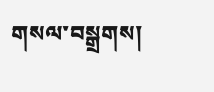གསལ་བསྒྲགས།